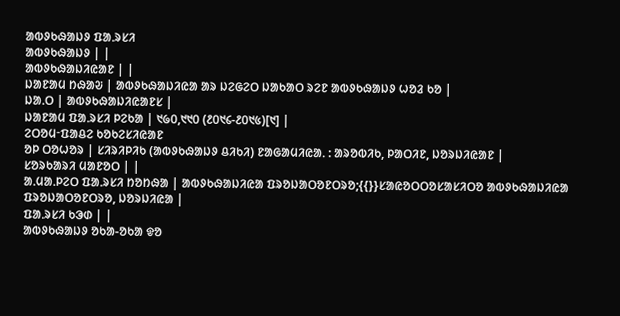ᱟᱵᱽᱠᱷᱟᱡᱽ ᱯᱟᱹᱨᱥᱤ
ᱟᱵᱽᱠᱷᱟᱡᱽ | |
ᱟᱵᱽᱠᱷᱟᱡᱤᱭᱟᱱ | |
ᱡᱟᱱᱟᱢ ᱴᱷᱟᱶ | ᱟᱵᱽᱠᱷᱟᱡᱤᱭᱟ ᱟᱨ ᱡᱮᱜᱮᱛ ᱡᱟᱠᱟᱛ ᱨᱮᱱ ᱟᱵᱽᱠᱷᱟᱡᱽ ᱦᱚᱲ ᱠᱚ |
ᱡᱟᱹᱛ | ᱟᱵᱽᱠᱷᱟᱡᱤᱭᱟᱱᱥ |
ᱡᱟᱱᱟᱢ ᱯᱟᱹᱨᱥᱤ ᱞᱮᱠᱟ | ᱑᱙᱐,᱑᱑᱐ (᱒᱐᱑᱔-᱒᱐᱑᱕)[᱑] |
ᱮᱛᱚᱢᱼᱯᱟᱪᱮ ᱠᱚᱠᱮᱥᱤᱭᱟᱱ
ᱚᱞ ᱛᱚᱦᱚᱨ | ᱥᱤᱨᱤᱞᱤᱠ (ᱟᱵᱽᱠᱷᱟᱡᱽ ᱪᱤᱠᱤ) ᱱᱟᱜᱟᱢᱤᱭᱟᱹ : ᱟᱨᱚᱵᱤᱠ, ᱞᱟᱛᱤᱱ, ᱡᱚᱨᱡᱤᱭᱟᱱ |
ᱥᱚᱨᱠᱟᱨᱤ ᱢᱟᱱᱚᱛ | |
ᱟᱹᱢᱟᱹᱞᱮᱛ ᱯᱟᱹᱨᱥᱤ ᱴᱚᱴᱷᱟ | ᱟᱵᱽᱠᱷᱟᱡᱤᱭᱟ ᱯᱨᱚᱡᱟᱛᱚᱱᱛᱨᱚ;{{}}ᱥᱟᱭᱚᱛᱛᱚᱥᱟᱥᱤᱛᱚ ᱟᱵᱽᱠᱷᱟᱡᱤᱭᱟ ᱯᱨᱚᱡᱟᱛᱚᱱᱛᱨᱚ, ᱡᱚᱨᱡᱤᱭᱟ |
ᱯᱟᱹᱨᱥᱤ ᱠᱳᱰ | |
ᱟᱵᱽᱠᱷᱟᱡᱽ ᱚᱠᱟ-ᱚᱠᱟ ᱫᱚ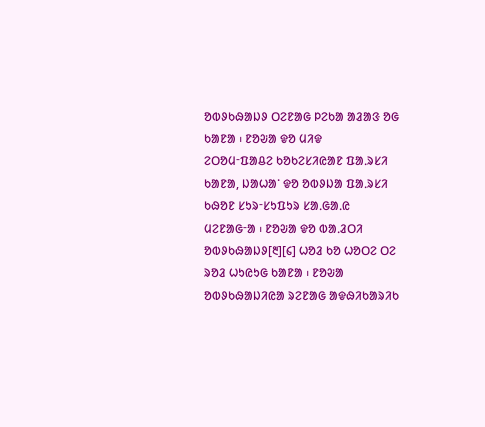ᱚᱵᱽᱠᱷᱟᱡᱽ ᱛᱮᱱᱟᱜ ᱞᱮᱠᱟ ᱟᱲᱟᱝ ᱚᱜ ᱠᱟᱱᱟ ᱾ ᱱᱚᱶᱟ ᱫᱚ ᱢᱤᱫ
ᱮᱛᱚᱢᱼᱯᱟᱪᱮ ᱠᱚᱠᱮᱥᱤᱭᱟᱱ ᱯᱟᱹᱨᱥᱤ ᱠᱟᱱᱟ, ᱡᱟᱦᱟᱸ ᱫᱚ ᱚᱵᱽᱡᱟ ᱯᱟᱹᱨᱥᱤ ᱠᱷᱚᱱ ᱥᱩᱨᱼᱥᱩᱯᱩᱨ ᱥᱟᱹᱜᱟᱹᱭ ᱢᱮᱱᱟᱜᱼᱟ ᱾ ᱱᱚᱶᱟ ᱫᱚ ᱵᱟᱹᱲᱛᱤ ᱚᱵᱽᱠᱷᱟᱡᱽ[᱓][᱔] ᱦᱚᱲ ᱠᱚ ᱦᱚᱛᱮ ᱛᱮ ᱨᱚᱲ ᱦᱩᱭᱩᱜ ᱠᱟᱱᱟ ᱾ ᱱᱚᱶᱟ ᱚᱵᱽᱠᱷᱟᱡᱤᱭᱟ ᱨᱮᱱᱟᱜ ᱟᱫᱷᱤᱠᱟᱨᱤᱠ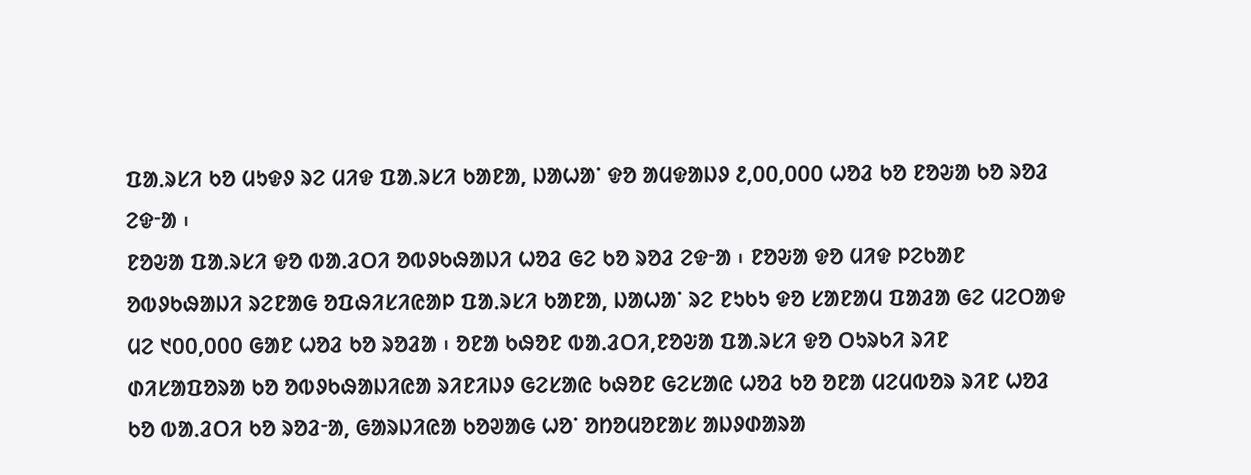ᱯᱟᱹᱨᱥᱤ ᱠᱚ ᱢᱩᱫᱽ ᱨᱮ ᱢᱤᱫ ᱯᱟᱹᱨᱥᱤ ᱠᱟᱱᱟ, ᱡᱟᱦᱟᱸ ᱫᱚ ᱟᱢᱫᱟᱡᱽ ᱒,᱐᱐,᱐᱐᱐ ᱦᱚᱲ ᱠᱚ ᱱᱚᱶᱟ ᱠᱚ ᱨᱚᱲ ᱮᱫᱼᱟ ᱾
ᱱᱚᱶᱟ ᱯᱟᱹᱨᱥᱤ ᱫᱚ ᱵᱟᱹᱲᱛᱤ ᱚᱵᱽᱠᱷᱟᱡᱤ ᱦᱚᱲ ᱜᱮ ᱠᱚ ᱨᱚᱲ ᱮᱫᱼᱟ ᱾ ᱱᱚᱶᱟ ᱫᱚ ᱢᱤᱫ ᱞᱮᱠᱟᱱ ᱚᱵᱽᱠᱷᱟᱡᱤ ᱨᱮᱱᱟᱜ ᱚᱯᱷᱤᱥᱤᱭᱟᱞ ᱯᱟᱹᱨᱥᱤ ᱠᱟᱱᱟ, ᱡᱟᱦᱟᱸ ᱨᱮ ᱱᱩᱠᱩ ᱫᱚ ᱥᱟᱱᱟᱢ ᱯᱟᱲᱟ ᱜᱮ ᱢᱮᱛᱟᱫ ᱢᱮ ᱑᱐᱐,᱐᱐᱐ ᱜᱟᱱ ᱦᱚᱲ ᱠᱚ ᱨᱚᱲᱟ ᱾ ᱚᱱᱟ ᱠᱷᱚᱱ ᱵᱟᱹᱲᱛᱤ,ᱱᱚᱶᱟ ᱯᱟᱹᱨᱥᱤ ᱫᱚ ᱛᱩᱨᱠᱤ ᱨᱤᱱ ᱰᱤᱥᱟᱯᱚᱨᱟ ᱠᱚ ᱚᱵᱽᱠᱷᱟᱡᱤᱭᱟ ᱨᱤᱱᱤᱡᱽ ᱜᱮᱥᱟᱭ ᱠᱷᱚᱱ ᱜᱮᱥᱟᱭ ᱦᱚᱲ ᱠᱚ ᱚᱱᱟ ᱢᱮᱢᱵᱚᱨ ᱨᱤᱱ ᱦᱚᱲ ᱠᱚ ᱵᱟᱹᱲᱛᱤ ᱠᱚ ᱨᱚᱲᱼᱟ, ᱜᱟᱨᱡᱤᱭᱟ ᱠᱚᱣᱟᱜ ᱦᱚᱸ ᱚᱴᱚᱢᱚᱱᱟᱥ ᱟᱡᱽᱰᱟᱨᱟ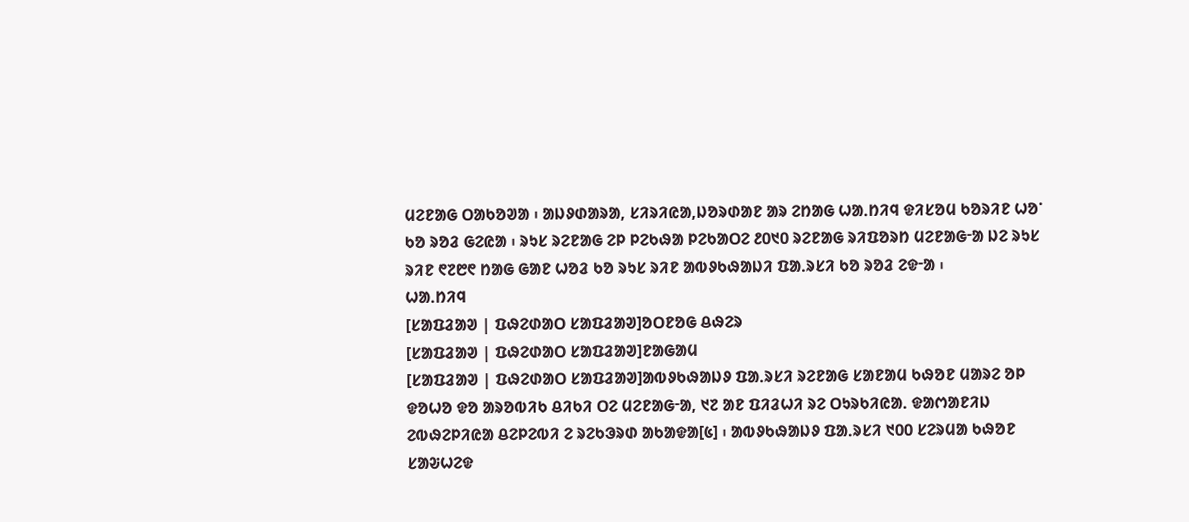ᱢᱮᱱᱟᱜ ᱛᱟᱠᱚᱣᱟ ᱾ ᱟᱡᱽᱰᱟᱨᱟ, ᱥᱤᱨᱤᱭᱟ,ᱡᱚᱨᱰᱟᱱ ᱟᱨ ᱮᱴᱟᱜ ᱦᱟᱹᱴᱤᱧ ᱫᱤᱥᱚᱢ ᱠᱚᱨᱤᱱ ᱦᱚᱸ ᱠᱚ ᱨᱚᱲ ᱜᱮᱭᱟ ᱾ ᱨᱩᱥ ᱨᱮᱱᱟᱜ ᱮᱞ ᱞᱮᱠᱷᱟ ᱞᱮᱠᱟᱛᱮ ᱒᱐᱑᱐ ᱨᱮᱱᱟᱜ ᱨᱤᱯᱚᱨᱴ ᱢᱮᱱᱟᱜᱼᱟ ᱡᱮ ᱨᱩᱥ ᱨᱤᱱ ᱖᱗᱘᱖ ᱴᱟᱜ ᱜᱟᱱ ᱦᱚᱲ ᱠᱚ ᱨᱩᱥ ᱨᱤᱱ ᱟᱵᱽᱠᱷᱟᱡᱤ ᱯᱟᱹᱨᱥᱤ ᱠᱚ ᱨᱚᱲ ᱮᱫᱼᱟ ᱾
ᱦᱟᱹᱴᱤᱧ
[ᱥᱟᱯᱲᱟᱣ | ᱯᱷᱮᱰᱟᱛ ᱥᱟᱯᱲᱟᱣ]ᱚᱛᱱᱚᱜ ᱪᱷᱮᱨ
[ᱥᱟᱯᱲᱟᱣ | ᱯᱷᱮᱰᱟᱛ ᱥᱟᱯᱲᱟᱣ]ᱱᱟᱜᱟᱢ
[ᱥᱟᱯᱲᱟᱣ | ᱯᱷᱮᱰᱟᱛ ᱥᱟᱯᱲᱟᱣ]ᱟᱵᱽᱠᱷᱟᱡᱽ ᱯᱟᱹᱨᱥᱤ ᱨᱮᱱᱟᱜ ᱥᱟᱱᱟᱢ ᱠᱷᱚᱱ ᱢᱟᱨᱮ ᱚᱞ ᱫᱚᱦᱚ ᱫᱚ ᱟᱨᱚᱵᱤᱠ ᱪᱤᱠᱤ ᱛᱮ ᱢᱮᱱᱟᱜᱼᱟ, ᱑᱗ ᱟᱱ ᱯᱤᱲᱦᱤ ᱨᱮ ᱛᱩᱨᱠᱤᱭᱟᱹ ᱫᱟᱬᱟᱱᱤᱡ ᱮᱵᱷᱮᱞᱤᱭᱟ ᱪᱮᱞᱮᱵᱤ ᱮ ᱨᱮᱠᱳᱨᱰ ᱟᱠᱟᱫᱟ[᱕] ᱾ ᱟᱵᱽᱠᱷᱟᱡᱽ ᱯᱟᱹᱨᱥᱤ ᱑᱐᱐ ᱥᱮᱨᱢᱟ ᱠᱷᱚᱱ ᱥᱟᱶᱦᱮᱫ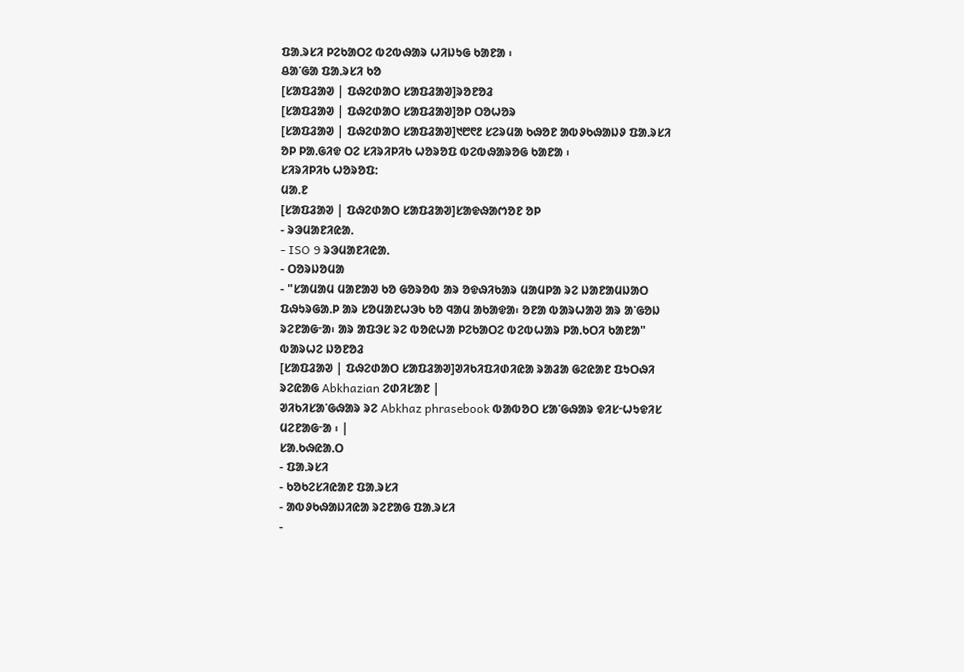ᱯᱟᱹᱨᱥᱤ ᱞᱮᱠᱟᱛᱮ ᱵᱮᱵᱷᱟᱨ ᱦᱤᱡᱩᱜ ᱠᱟᱱᱟ ᱾
ᱪᱟᱸᱜᱟ ᱯᱟᱹᱨᱥᱤ ᱠᱚ
[ᱥᱟᱯᱲᱟᱣ | ᱯᱷᱮᱰᱟᱛ ᱥᱟᱯᱲᱟᱣ]ᱨᱚᱱᱚᱲ
[ᱥᱟᱯᱲᱟᱣ | ᱯᱷᱮᱰᱟᱛ ᱥᱟᱯᱲᱟᱣ]ᱚᱞ ᱛᱚᱦᱚᱨ
[ᱥᱟᱯᱲᱟᱣ | ᱯᱷᱮᱰᱟᱛ ᱥᱟᱯᱲᱟᱣ]᱑᱘᱖᱒ ᱥᱮᱨᱢᱟ ᱠᱷᱚᱱ ᱟᱵᱽᱠᱷᱟᱡᱽ ᱯᱟᱹᱨᱥᱤ ᱚᱞ ᱞᱟᱹᱜᱤᱫ ᱛᱮ ᱥᱤᱨᱤᱞᱤᱠ ᱦᱚᱨᱚᱯ ᱵᱮᱵᱷᱟᱨᱚᱜ ᱠᱟᱱᱟ ᱾
ᱥᱤᱨᱤᱞᱤᱠ ᱦᱚᱨᱚᱯ:
ᱢᱟᱹᱱ
[ᱥᱟᱯᱲᱟᱣ | ᱯᱷᱮᱰᱟᱛ ᱥᱟᱯᱲᱟᱣ]ᱥᱟᱫᱷᱟᱬᱚᱱ ᱚᱞ
- ᱨᱳᱢᱟᱱᱤᱭᱟᱹ
- ISO 9 ᱨᱳᱢᱟᱱᱤᱭᱟᱹ
- ᱛᱚᱨᱡᱚᱢᱟ
- "ᱥᱟᱢᱟᱢ ᱢᱟᱱᱟᱣ ᱠᱚ ᱜᱚᱨᱚᱵ ᱟᱨ ᱚᱫᱷᱤᱠᱟᱨ ᱢᱟᱢᱞᱟ ᱨᱮ ᱡᱟᱱᱟᱢᱡᱟᱛ ᱯᱷᱩᱨᱜᱟᱹᱞ ᱟᱨ ᱥᱚᱢᱟᱱᱦᱳᱠ ᱠᱚ ᱧᱟᱢ ᱟᱠᱟᱫᱟ᱾ ᱚᱱᱟ ᱵᱟᱨᱦᱟᱣ ᱟᱨ ᱟᱸᱜᱚᱡ ᱨᱮᱱᱟᱜᱼᱟ᱾ ᱟᱨ ᱟᱯᱳᱥ ᱨᱮ ᱵᱚᱭᱦᱟ ᱞᱮᱠᱟᱛᱮ ᱵᱮᱵᱦᱟᱨ ᱞᱟᱹᱠᱛᱤ ᱠᱟᱱᱟ"
ᱵᱟᱨᱦᱮ ᱡᱚᱱᱚᱲ
[ᱥᱟᱯᱲᱟᱣ | ᱯᱷᱮᱰᱟᱛ ᱥᱟᱯᱲᱟᱣ]ᱣᱤᱠᱤᱯᱤᱰᱤᱭᱟ ᱨᱟᱲᱟ ᱜᱮᱭᱟᱱ ᱯᱩᱛᱷᱤ ᱨᱮᱭᱟᱜ Abkhazian ᱮᱰᱤᱥᱟᱱ |
ᱣᱤᱠᱤᱥᱟᱸᱜᱷᱟᱨ ᱨᱮ Abkhaz phrasebook ᱵᱟᱵᱚᱛ ᱥᱟᱸᱜᱷᱟᱨ ᱫᱤᱥᱼᱦᱩᱫᱤᱥ ᱢᱮᱱᱟᱜᱼᱟ ᱾ |
ᱥᱟᱹᱠᱷᱭᱟᱹᱛ
- ᱯᱟᱹᱨᱥᱤ
- ᱠᱚᱠᱮᱥᱤᱭᱟᱱ ᱯᱟᱹᱨᱥᱤ
- ᱟᱵᱽᱠᱷᱟᱡᱤᱭᱟ ᱨᱮᱱᱟᱜ ᱯᱟᱹᱨᱥᱤ
-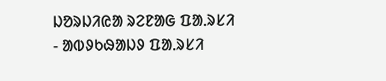ᱡᱚᱨᱡᱤᱭᱟ ᱨᱮᱱᱟᱜ ᱯᱟᱹᱨᱥᱤ
- ᱟᱵᱽᱠᱷᱟᱡᱽ ᱯᱟᱹᱨᱥᱤ